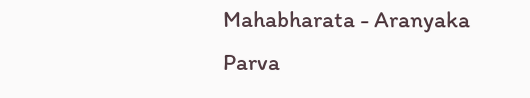Mahabharata - Aranyaka Parva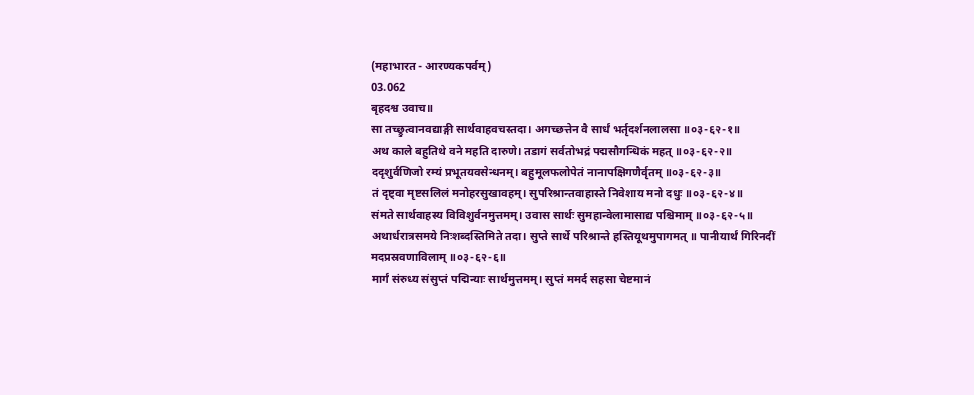(महाभारत - आरण्यकपर्वम्)
03.062
बृहदश्व उवाच॥
सा तच्छ्रुत्वानवद्याङ्गी सार्थवाहवचस्तदा। अगच्छत्तेन वै सार्धं भर्तृदर्शनलालसा ॥०३-६२-१॥
अथ काले बहुतिथे वने महति दारुणे। तडागं सर्वतोभद्रं पद्मसौगन्धिकं महत् ॥०३-६२-२॥
ददृशुर्वणिजो रम्यं प्रभूतयवसेन्धनम्। बहुमूलफलोपेतं नानापक्षिगणैर्वृतम् ॥०३-६२-३॥
तं दृष्ट्वा मृष्टसलिलं मनोहरसुखावहम्। सुपरिश्रान्तवाहास्ते निवेशाय मनो दधुः ॥०३-६२-४॥
संमते सार्थवाहस्य विविशुर्वनमुत्तमम्। उवास सार्थः सुमहान्वेलामासाद्य पश्चिमाम् ॥०३-६२-५॥
अथार्धरात्रसमये निःशब्दस्तिमिते तदा। सुप्ते सार्थे परिश्रान्ते हस्तियूथमुपागमत् ॥ पानीयार्थं गिरिनदीं मदप्रस्रवणाविलाम् ॥०३-६२-६॥
मार्गं संरुध्य संसुप्तं पद्मिन्याः सार्थमुत्तमम्। सुप्तं ममर्द सहसा चेष्टमानं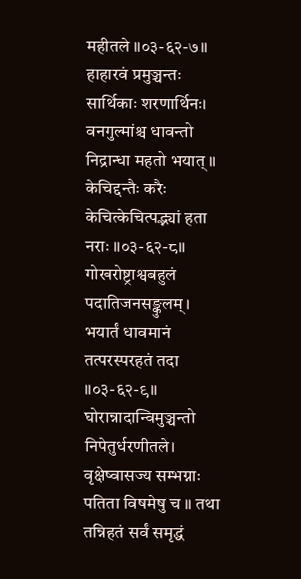महीतले ॥०३-६२-७॥
हाहारवं प्रमुञ्चन्तः सार्थिकाः शरणार्थिनः। वनगुल्मांश्च धावन्तो निद्रान्धा महतो भयात् ॥ केचिद्दन्तैः करैः केचित्केचित्पद्भ्यां हता नराः ॥०३-६२-८॥
गोखरोष्ट्राश्वबहुलं पदातिजनसङ्कुलम्। भयार्तं धावमानं तत्परस्परहतं तदा ॥०३-६२-९॥
घोरान्नादान्विमुञ्चन्तो निपेतुर्धरणीतले। वृक्षेष्वासज्य सम्भग्नाः पतिता विषमेषु च ॥ तथा तन्निहतं सर्वं समृद्धं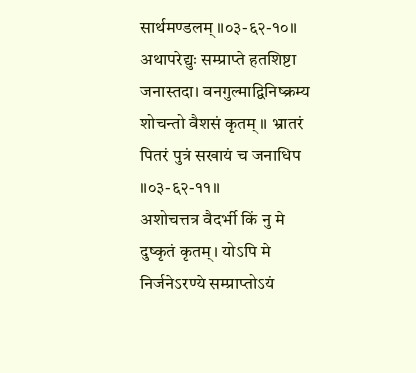सार्थमण्डलम् ॥०३-६२-१०॥
अथापरेद्युः सम्प्राप्ते हतशिष्टा जनास्तदा। वनगुल्माद्विनिष्क्रम्य शोचन्तो वैशसं कृतम् ॥ भ्रातरं पितरं पुत्रं सखायं च जनाधिप ॥०३-६२-११॥
अशोचत्तत्र वैदर्भी किं नु मे दुष्कृतं कृतम्। योऽपि मे निर्जनेऽरण्ये सम्प्राप्तोऽयं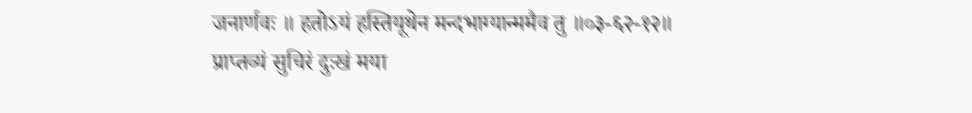जनार्णवः ॥ हतोऽयं हस्तियूथेन मन्दभाग्यान्ममैव तु ॥०३-६२-१२॥
प्राप्तव्यं सुचिरं दुःखं मया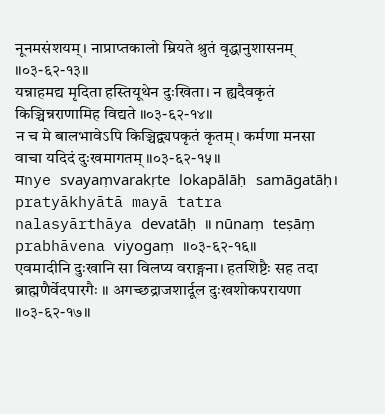नूनमसंशयम्। नाप्राप्तकालो म्रियते श्रुतं वृद्धानुशासनम् ॥०३-६२-१३॥
यन्नाहमद्य मृदिता हस्तियूथेन दुःखिता। न ह्यदैवकृतं किञ्चिन्नराणामिह विद्यते ॥०३-६२-१४॥
न च मे बालभावेऽपि किञ्चिद्व्यपकृतं कृतम्। कर्मणा मनसा वाचा यदिदं दुःखमागतम् ॥०३-६२-१५॥
मnye svayaṃvarakṛte lokapālāḥ samāgatāḥ। pratyākhyātā mayā tatra nalasyārthāya devatāḥ ॥ nūnaṃ teṣāṃ prabhāvena viyogaṃ ॥०३-६२-१६॥
एवमादीनि दुःखानि सा विलप्य वराङ्गना। हतशिष्टैः सह तदा ब्राह्मणैर्वेदपारगैः ॥ अगच्छद्राजशार्दूल दुःखशोकपरायणा ॥०३-६२-१७॥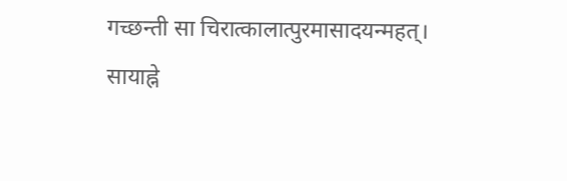गच्छन्ती सा चिरात्कालात्पुरमासादयन्महत्। सायाह्ने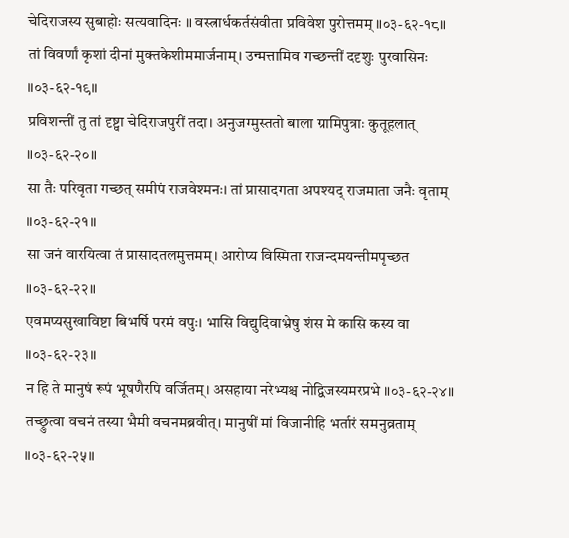चेदिराजस्य सुबाहोः सत्यवादिनः ॥ वस्त्रार्धकर्तसंवीता प्रविवेश पुरोत्तमम् ॥०३-६२-१८॥
तां विवर्णां कृशां दीनां मुक्तकेशीममार्जनाम्। उन्मत्तामिव गच्छन्तीं ददृशुः पुरवासिनः ॥०३-६२-१९॥
प्रविशन्तीं तु तां दृष्ट्वा चेदिराजपुरीं तदा। अनुजग्मुस्ततो बाला ग्रामिपुत्राः कुतूहलात् ॥०३-६२-२०॥
सा तैः परिवृता गच्छत् समीपं राजवेश्मनः। तां प्रासादगता अपश्यद् राजमाता जनैः वृताम् ॥०३-६२-२१॥
सा जनं वारयित्वा तं प्रासादतलमुत्तमम्। आरोप्य विस्मिता राजन्दमयन्तीमपृच्छत ॥०३-६२-२२॥
एवमप्यसुखाविष्टा बिभर्षि परमं वपुः। भासि विद्युदिवाभ्रेषु शंस मे कासि कस्य वा ॥०३-६२-२३॥
न हि ते मानुषं रूपं भूषणैरपि वर्जितम्। असहाया नरेभ्यश्च नोद्विजस्यमरप्रभे ॥०३-६२-२४॥
तच्छ्रुत्वा वचनं तस्या भैमी वचनमब्रवीत्। मानुषीं मां विजानीहि भर्तारं समनुव्रताम् ॥०३-६२-२५॥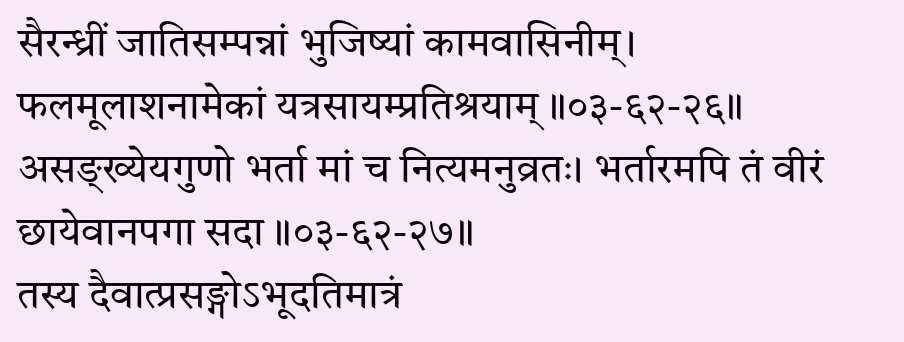सैरन्ध्रीं जातिसम्पन्नां भुजिष्यां कामवासिनीम्। फलमूलाशनामेकां यत्रसायम्प्रतिश्रयाम् ॥०३-६२-२६॥
असङ्ख्येयगुणो भर्ता मां च नित्यमनुव्रतः। भर्तारमपि तं वीरं छायेवानपगा सदा ॥०३-६२-२७॥
तस्य दैवात्प्रसङ्गोऽभूदतिमात्रं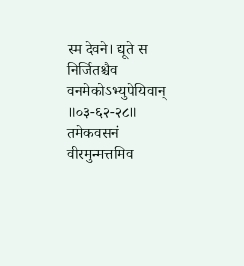स्म देवने। द्यूते स निर्जितश्चैव वनमेकोऽभ्युपेयिवान् ॥०३-६२-२८॥
तमेकवसनं वीरमुन्मत्तमिव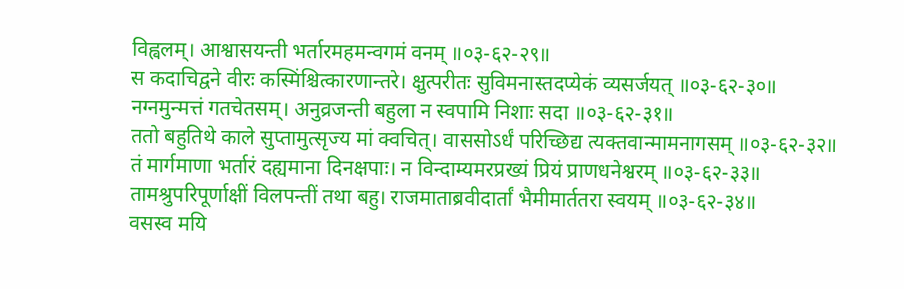विह्वलम्। आश्वासयन्ती भर्तारमहमन्वगमं वनम् ॥०३-६२-२९॥
स कदाचिद्वने वीरः कस्मिंश्चित्कारणान्तरे। क्षुत्परीतः सुविमनास्तदप्येकं व्यसर्जयत् ॥०३-६२-३०॥
नग्नमुन्मत्तं गतचेतसम्। अनुव्रजन्ती बहुला न स्वपामि निशाः सदा ॥०३-६२-३१॥
ततो बहुतिथे काले सुप्तामुत्सृज्य मां क्वचित्। वाससोऽर्धं परिच्छिद्य त्यक्तवान्मामनागसम् ॥०३-६२-३२॥
तं मार्गमाणा भर्तारं दह्यमाना दिनक्षपाः। न विन्दाम्यमरप्रख्यं प्रियं प्राणधनेश्वरम् ॥०३-६२-३३॥
तामश्रुपरिपूर्णाक्षीं विलपन्तीं तथा बहु। राजमाताब्रवीदार्तां भैमीमार्ततरा स्वयम् ॥०३-६२-३४॥
वसस्व मयि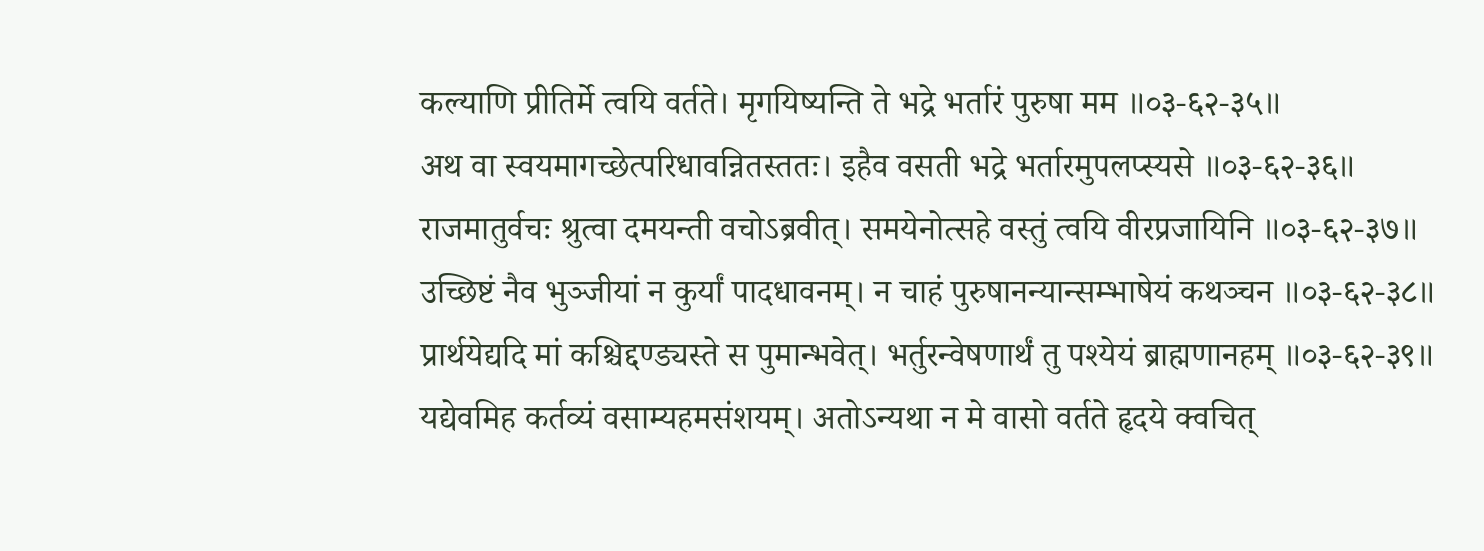कल्याणि प्रीतिर्मे त्वयि वर्तते। मृगयिष्यन्ति ते भद्रे भर्तारं पुरुषा मम ॥०३-६२-३५॥
अथ वा स्वयमागच्छेत्परिधावन्नितस्ततः। इहैव वसती भद्रे भर्तारमुपलप्स्यसे ॥०३-६२-३६॥
राजमातुर्वचः श्रुत्वा दमयन्ती वचोऽब्रवीत्। समयेनोत्सहे वस्तुं त्वयि वीरप्रजायिनि ॥०३-६२-३७॥
उच्छिष्टं नैव भुञ्जीयां न कुर्यां पादधावनम्। न चाहं पुरुषानन्यान्सम्भाषेयं कथञ्चन ॥०३-६२-३८॥
प्रार्थयेद्यदि मां कश्चिद्दण्ड्यस्ते स पुमान्भवेत्। भर्तुरन्वेषणार्थं तु पश्येयं ब्राह्मणानहम् ॥०३-६२-३९॥
यद्येवमिह कर्तव्यं वसाम्यहमसंशयम्। अतोऽन्यथा न मे वासो वर्तते हृदये क्वचित्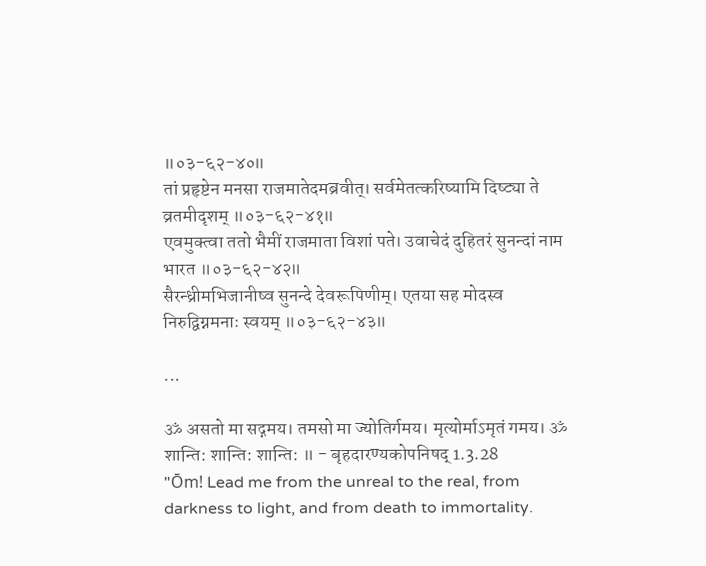॥०३-६२-४०॥
तां प्रहृष्टेन मनसा राजमातेदमब्रवीत्। सर्वमेतत्करिष्यामि दिष्ट्या ते व्रतमीदृशम् ॥०३-६२-४१॥
एवमुक्त्वा ततो भैमीं राजमाता विशां पते। उवाचेदं दुहितरं सुनन्दां नाम भारत ॥०३-६२-४२॥
सैरन्ध्रीमभिजानीष्व सुनन्दे देवरूपिणीम्। एतया सह मोदस्व निरुद्विग्नमनाः स्वयम् ॥०३-६२-४३॥

...

ॐ असतो मा सद्गमय। तमसो मा ज्योतिर्गमय। मृत्योर्माऽमृतं गमय। ॐ शान्ति: शान्ति: शान्ति: ॥ - बृहदारण्यकोपनिषद् 1.3.28
"Ōm! Lead me from the unreal to the real, from darkness to light, and from death to immortality.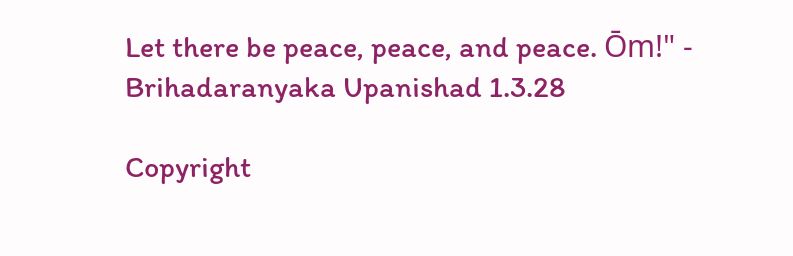Let there be peace, peace, and peace. Ōm!" - Brihadaranyaka Upanishad 1.3.28

Copyright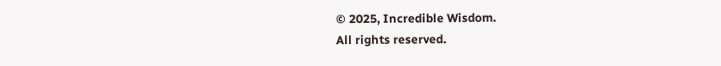© 2025, Incredible Wisdom.
All rights reserved.